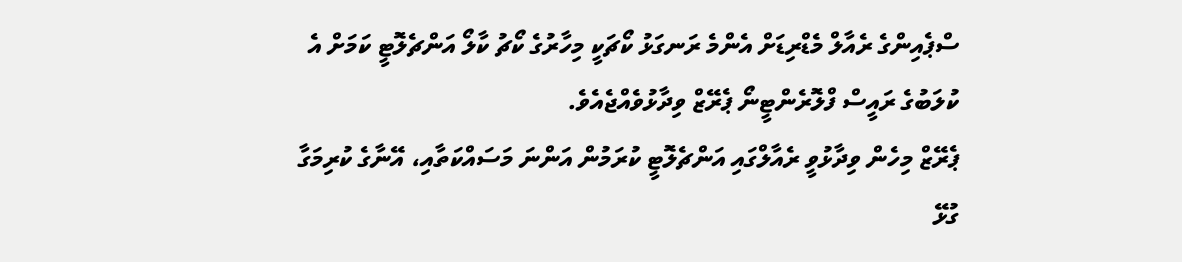ސްޕެއިންގެ ރެއާލް މެޑްރިޑަށް އެންމެ ރަނގަޅު ކޯޗަކީ މިހާރުގެ ކޯޗު ކާލޯ އަންޗެލޮޓީ ކަމަށް އެ ކުލަބުގެ ރައީސް ފްލޮރެންޓީނޯ ޕެރޭޒް ވިދާޅުވެއްޖެއެވެ.
ޕެރޭޒް މިހެން ވިދާޅުވީ ރެއާލްގައި އަންޗެލޮޓީ ކުރަމުން އަންނަ މަސައްކަތާއި، އޭނާގެ ކުރިމަގާ ގުޅޭ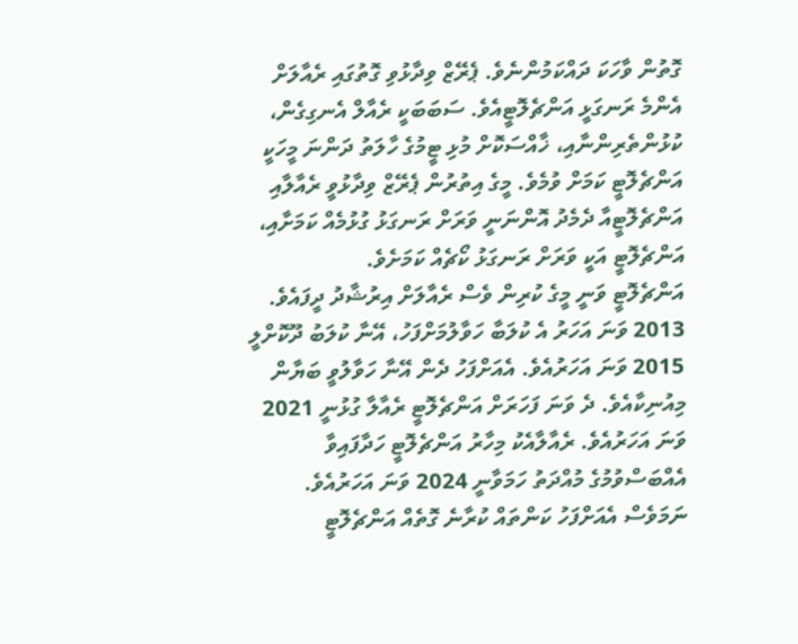ގޮތުން ވާހަކަ ދައްކަމުންނެވެ. ޕެރޭޒް ވިދާޅުވި ގޮތުގައި ރެއާލަށް އެންމެ ރަނގަޅީ އަންޗެލޮޓީއެވެ. ސަބަބަކީ ރެއާލް އެނގިގެން، ކުޅުންތެރިންނާއި، ޚާއްސަކޮށް މުޅި ޓީމުގެ ހާލަތު ދަންނަ މީހަކީ އަންޗެލޮޓީ ކަމަށް ވުމެވެ. މީގެ އިތުރުން ޕެރޭޒް ވިދާޅުވީ ރެއާލާއި އަންޗެލޮޓީއާ ދެމެދު އޮންނަނީ ވަރަށް ރަނގަޅު ގުޅުމެއް ކަމަށާއި، އަންޗެލޮޓީ އަކީ ވަރަށް ރަނގަޅު ކޯޗެއް ކަމަށެވެ.
އަންޗެލޮޓީ ވަނީ މީގެ ކުރިން ވެސް ރެއާލަށް އިރުޝާދު ދީފައެވެ. 2013 ވަނަ އަހަރު އެ ކުލަބާ ހަވާލުމަށްފަހު، އޭނާ ކުލަބު ދޫކޮށްލީ 2015 ވަނަ އަހަރުއެވެ. އެއަށްފަހު ދެން އޭނާ ހަވާލުވީ ބަޔާން މިއުނިކާއެވެ. ދެ ވަނަ ފަހަރަށް އަންޗެލޮޓީ ރެއާލާ ގުޅުނީ 2021 ވަނަ އަހަރުއެވެ. ރެއާލާއެކު މިހާރު އަންޗެލޮޓީ ހަދާފައިވާ އެއްބަސްވުމުގެ މުއްދަތު ހަމަވާނީ 2024 ވަނަ އަހަރުއެވެ. ނަމަވެސް އެއަށްފަހު ކަންތައް ކުރާނެ ގޮތެއް އަންޗެލޮޓީ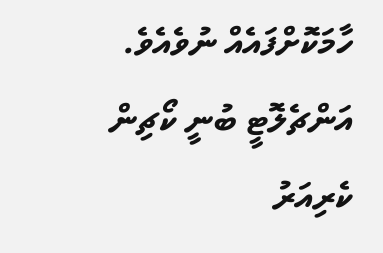ހާމަކޮށްފައެއް ނުވެއެވެ. އަންޗެލޮޓީ ބުނީ ކޯޗިން ކެރިއަރު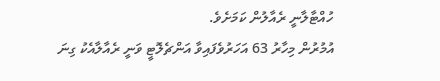ހުއްޓާލާނީ ރެއާލުން ކަމަށެވެ.
އުމުރުން މިހާރު 63 އަހަރުވެފައިވާ އަންޗެލޮޓީ ވަނީ ރެއާލާއެކު ގިނަ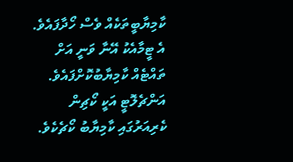ކާމިޔާބީތަކެއް ވެސް ހޯދާފައެވެ. އެ ޓީމާއެކު އޭނާ ވަނީ އަށް ތައްޓެއް ކާމިޔާބުކޮށްފައެވެ. އަންޗެލޮޓީ އަކީ ކޯޗިން ކެރިއަރުގައި ކާމިޔާބު ކޯޗެކެވެ.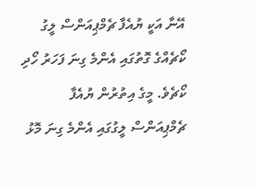އޭނާ އަކީ ޔުއެފާ ޗެމްޕިއަންސް ލީގު ކޯޗެއްގެ ގޮތުގައި އެންމެ ގިނަ ފަހަރު ހޯދި ކޯޗެވެ. މީގެ އިތުރުން ޔުއެފާ ޗެމްޕިއަންސް ލީގުގައި އެންމެ ގިނަ މޮޅު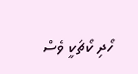ހޯދި ކޯޗަކީ ވެސް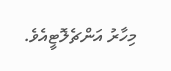މިހާރު އަންޗެލޮޓީއެވެ.